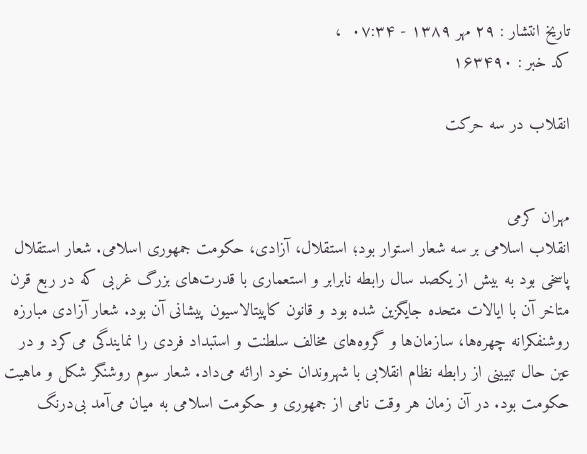تاریخ انتشار : ۲۹ مهر ۱۳۸۹ - ۰۷:۳۴  ،
کد خبر : ۱۶۳۴۹۰

انقلاب در سه حرکت


مهران کرمی
انقلاب اسلامی بر سه شعار استوار بود؛ استقلال، آزادی، حکومت جمهوری اسلامی. شعار استقلال پاسخی بود به بیش از یکصد سال رابطه نابرابر و استعماری با قدرت‌های بزرگ غربی که در ربع قرن متاخر آن با ایالات متحده جایگزین شده بود و قانون کاپیتالاسیون پیشانی آن بود. شعار آزادی مبارزه روشنفکرانه چهره‌ها، سازمان‌ها و گروه‌های مخالف سلطنت و استبداد فردی را نمایندگی می‌کرد و در عین حال تبیینی از رابطه نظام انقلابی با شهروندان خود ارائه می‌داد. شعار سوم روشنگر شکل و ماهیت حکومت بود. در آن زمان هر وقت نامی از جمهوری و حکومت اسلامی به میان می‌آمد بی‌درنگ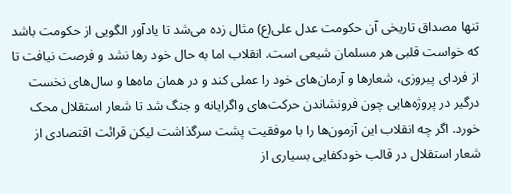تنها مصداق تاریخی آن حکومت عدل علی(ع) مثال زده می‌شد تا یادآور الگویی از حکومت باشد که خواست قلبی هر مسلمان شیعی است. انقلاب اما به حال خود رها نشد و فرصت نیافت تا از فردای پیروزی، شعارها و آرمان‌های خود را عملی کند و در همان ماه‌ها و سال‌های نخست درگیر در پروژه‌هایی چون فرونشاندن حرکت‌های واگرایانه و جنگ شد تا شعار استقلال محک خورد. اگر چه انقلاب این آزمون‌ها را با موفقیت پشت سرگذاشت لیکن قرائت اقتصادی از شعار استقلال در قالب خودکفایی بسیاری از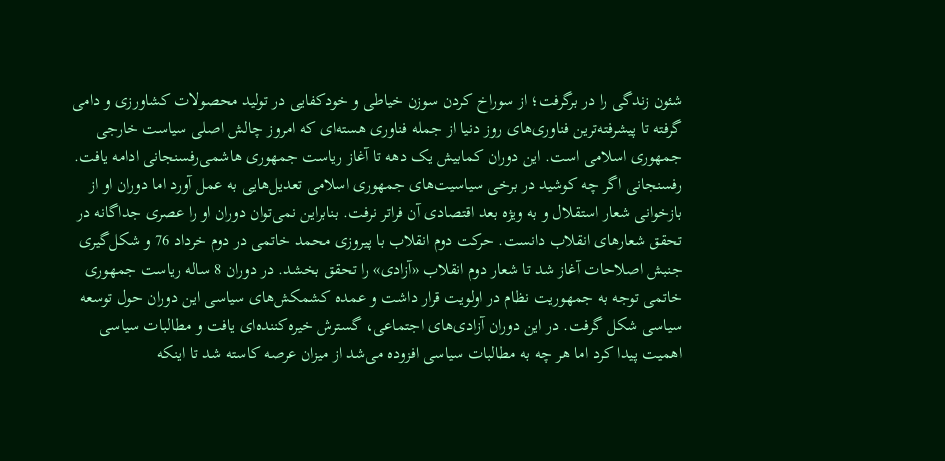شئون زندگی را در برگرفت؛ از سوراخ کردن سوزن خیاطی و خودکفایی در تولید محصولات کشاورزی و دامی گرفته تا پیشرفته‌ترین فناوری‌های روز دنیا از جمله فناوری هسته‌ای که امروز چالش اصلی سیاست خارجی جمهوری اسلامی است. این دوران کمابیش یک دهه تا آغاز ریاست جمهوری هاشمی‌رفسنجانی ادامه یافت. رفسنجانی اگر چه کوشید در برخی سیاسیت‌های جمهوری اسلامی تعدیل‌هایی به عمل آورد اما دوران او از بازخوانی شعار استقلال و به ویژه بعد اقتصادی آن فراتر نرفت. بنابراین نمی‌توان دوران او را عصری جداگانه در تحقق شعارهای انقلاب دانست. حرکت دوم انقلاب با پیروزی محمد خاتمی در دوم خرداد 76 و شکل‌گیری جنبش اصلاحات‌ آغاز شد تا شعار دوم انقلاب «آزادی» را تحقق بخشد. در دوران 8 ساله ریاست‌ جمهوری خاتمی توجه به جمهوریت نظام در اولویت قرار داشت و عمده کشمکش‌های سیاسی این دوران حول توسعه سیاسی شکل گرفت. در این دوران آزادی‌های اجتماعی، گسترش خیره‌کننده‌ای یافت و مطالبات سیاسی اهمیت پیدا کرد اما هر چه به مطالبات سیاسی افزوده می‌شد از میزان عرصه کاسته شد تا اینکه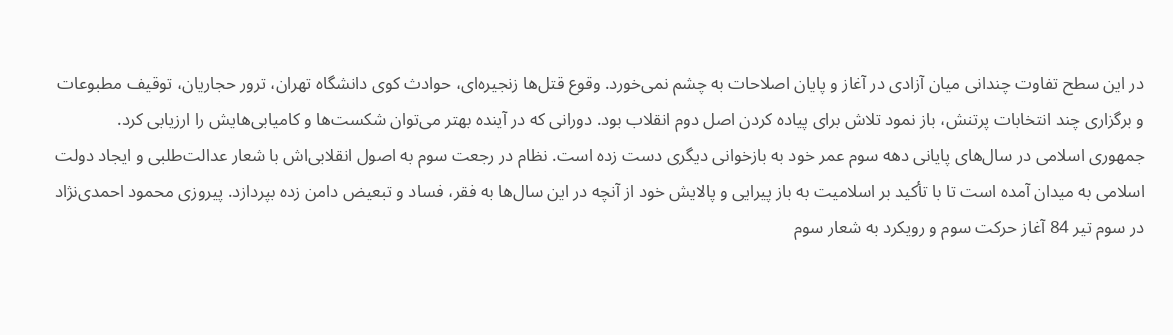در این سطح تفاوت چندانی میان آزادی در آغاز و پایان اصلاحات به چشم نمی‌خورد. وقوع قتل‌ها زنجیره‌ای، حوادث کوی دانشگاه تهران، ترور حجاریان، توقیف مطبوعات و برگزاری چند انتخابات پرتنش، باز نمود تلاش برای پیاده کردن اصل دوم انقلاب بود. دورانی که در آینده بهتر می‌توان شکست‌ها و کامیابی‌هایش را ارزیابی کرد.
جمهوری اسلامی در سال‌های پایانی دهه سوم عمر خود به بازخوانی دیگری دست‌ زده است. نظام در رجعت سوم به اصول انقلابی‌اش با شعار عدالت‌طلبی و ایجاد دولت اسلامی به میدان آمده است تا با تأکید بر اسلامیت به باز پیرایی و پالایش خود از آنچه در این سال‌ها به فقر، فساد و تبعیض دامن زده بپردازد. پیروزی محمود احمدی‌نژاد در سوم تیر 84 آغاز حرکت سوم و رویکرد به شعار سوم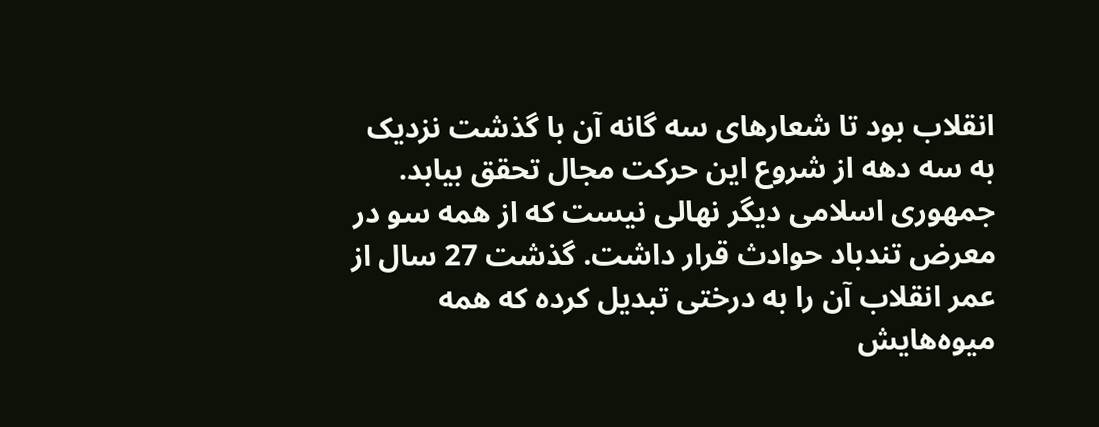انقلاب بود تا شعار‌های سه گانه‌‌ آن با گذشت نزدیک به سه دهه از شروع این حرکت مجال تحقق بیابد. جمهوری اسلامی دیگر نهالی نیست که از همه سو در معرض تندباد حوادث قرار داشت. گذشت 27 سال از عمر انقلاب آن را به درختی تبدیل کرده که همه میوه‌هایش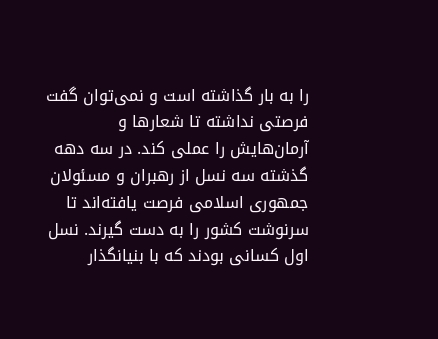را به بار گذاشته است و نمی‌توان گفت فرصتی نداشته تا شعارها و آرمان‌هایش را عملی کند. در سه دهه گذشته سه نسل از رهبران و مسئولان جمهوری اسلامی فرصت یافته‌اند تا سرنوشت کشور را به دست ‌گیرند. نسل اول کسانی بودند که با بنیانگذار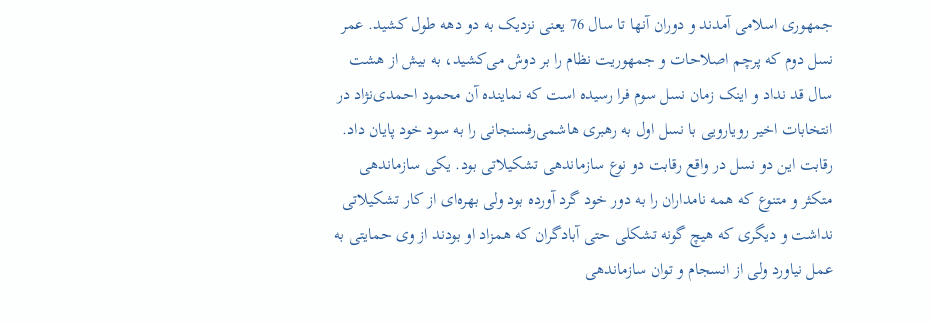جمهوری‌ اسلامی آمدند و دوران آنها تا سال 76 یعنی نزدیک به دو دهه طول کشید. عمر نسل دوم که پرچم اصلاحات و جمهوریت نظام را بر دوش می‌کشید، به بیش‌ از هشت سال قد نداد و اینک زمان نسل سوم فرا رسیده است که نماینده آن محمود احمدی‌نژاد در انتخابات اخیر رویارویی با نسل اول به رهبری هاشمی‌رفسنجانی را به سود خود پایان داد. رقابت این دو نسل در واقع رقابت دو نوع سازماندهی تشکیلاتی بود. یکی سازماندهی متکثر و متنوع که همه نامداران را به دور خود گرد آورده بود ولی بهره‌‌‌ای از کار تشکیلاتی نداشت و دیگری که هیچ گونه تشکلی حتی آبادگران که همزاد او بودند از وی حمایتی به عمل نیاورد ولی از انسجام و توان سازماندهی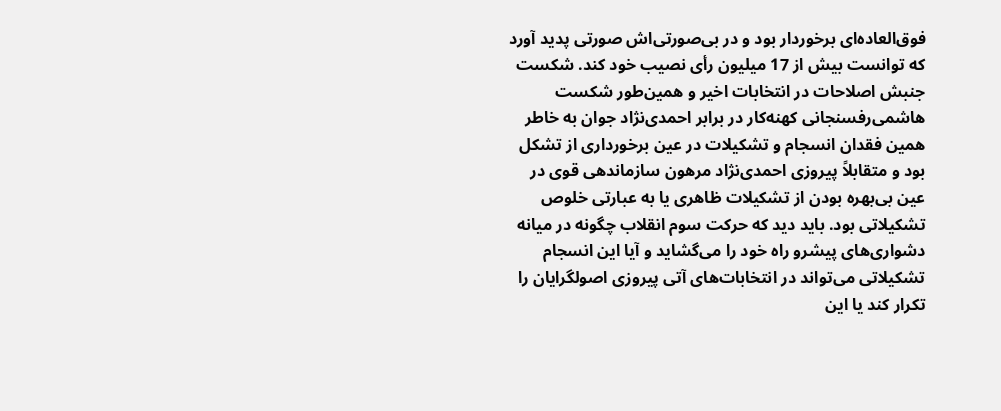فوق‌العاده‌ای برخوردار بود و در بی‌صورتی‌اش صورتی پدید آورد که توانست بیش از 17 میلیون رأی نصیب خود کند. شکست جنبش اصلاحات در انتخابات اخیر و همین‌طور شکست هاشمی‌رفسنجانی کهنه‌کار در برابر احمدی‌نژاد جوان به خاطر همین فقدان انسجام و تشکیلات در عین برخورداری از تشکل بود و متقابلاً پیروزی احمدی‌نژاد مرهون سازماندهی قوی در عین بی‌بهره بودن از تشکیلات ظاهری یا به عبارتی خلوص تشکیلاتی بود. باید دید که حرکت سوم انقلاب چگونه در میانه دشواری‌های پیشرو راه خود را می‌گشاید و آیا این انسجام تشکیلاتی می‌تواند در انتخابات‌های آتی پیروزی اصولگرایان را تکرار کند یا این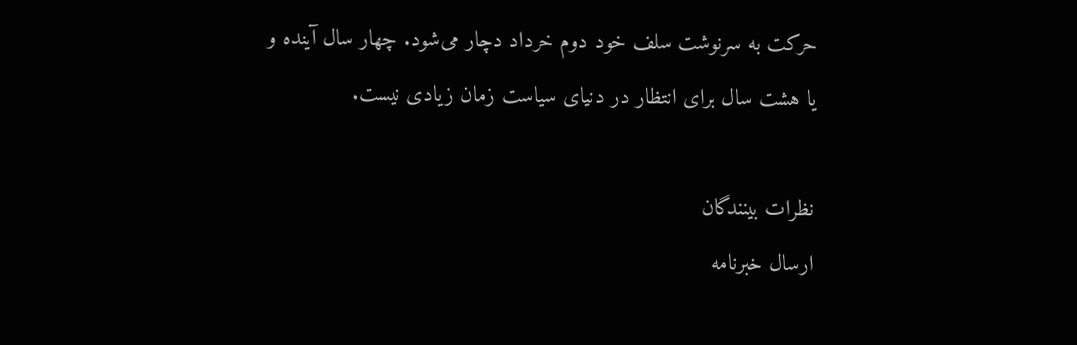حرکت به سرنوشت سلف خود دوم خرداد دچار می‌شود. چهار سال آینده و یا هشت سال برای انتظار در دنیای سیاست زمان زیادی نیست.

نظرات بینندگان
ارسال خبرنامه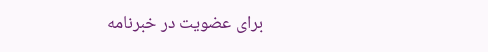برای عضویت در خبرنامه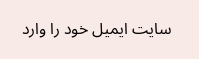سایت ایمیل خود را وارد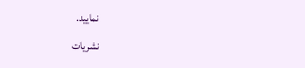نمایید.
نشریات